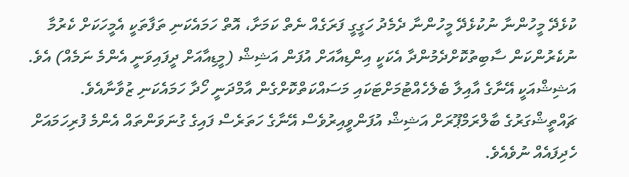ކުޅެދޭ މީހުންނާ ނުކުޅެދޭ މީހުންނާ ދެމެދު ހަގީގީ ފަރަގެއް ނެތް ކަމަށާ، އޮތް ހަމައެކަނި ތަފާތަކީ އެމީހަކަށް ކެރުމާ ނުކެރުންކަން ސާބިތުކޮށްދެމުންދާ އެކަކީ އިންޑިއާއަށް އުފަން އަޝިޝް (މީޑިއާއަށް ދީފައިވަނީ އެންމެ ނަމެއް) އެވެ.
އަޝިޝްއަކީ އޭނާގެ އާއިލާ ބެލެހެއްޓުމަށްޓަކައި މަސައްކަތްކޮށްގެން އާމްދަނީ ހޯދާ ހަމައެކަނި ޒުވާނާއެވެ.
ޗައްތީޝްގަރުގެ ބާލްރަމްޕޫރަށް އަޝިޝް އުފަންވީއިރުވެސް އޭނާގެ ހަތަރެސް ފައިގެ ގުނަވަންތައް އެންމެ ފުރިހަމައަށް ހެދިފައެއް ނުވެއެވެ.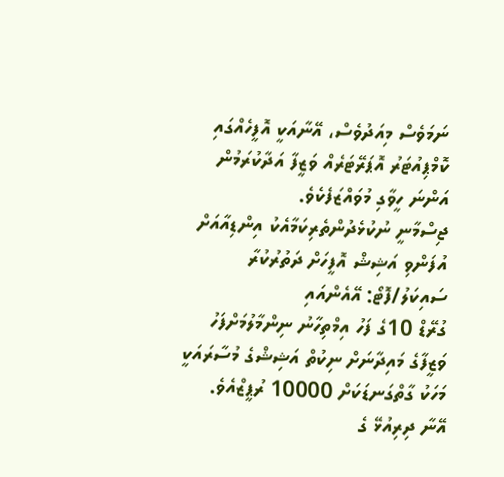ނަމަވެސް މިއަދުވެސް، އޭނާއަކީ އޮފީހެއްގައި ކޮމްޕިއުޓަރު އޮޕަރޭޓަރެއް ވަޒީފާ އަދާކުރަމުން އަންނަ ހީވާގި މުވައްޒަފެކެވެ.
ޖިސްމާނީ ނުކުޅެދުންތެރިކަމާއެކު އިންޑިއާއަށް އުފަންވި އަޝިޝް އޮފީހަށް ދަތުރުކުރާ ސައިކަލު/ފޮޓޯ: އޭއެންއައި
ގުރޭޑް 10ގެ ފަހު އިމްތިހާނު ނިންމާލުމަށްފަހު ވަޒީފާގެ މައިދާނަށް ނިކުތް އަޝިޝްގެ މުސާރައަކީ މަހަކު ގާތްގަނޑަކަށް 10000 ރުޕީޒްއެވެ. އޭނާ ދިރިއުޅޭ ގެ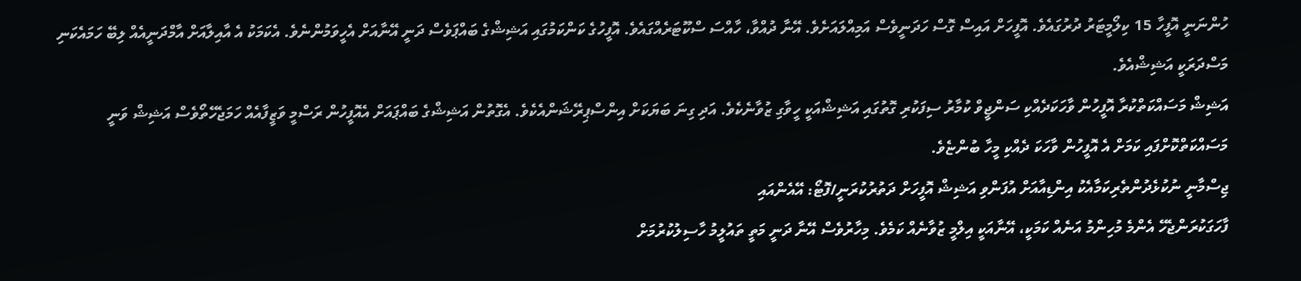ހުންނަނީ އޮފީހާ 15 ކިލޯމީޓަރު ދުރުގައެވެ. އޮފީހަށް އައިސް ގޮސް ހަދަނީވެސް އަމިއްލައަށެވެ. އޭނާ ދުއްވާ، ހާއްސަ ސްކޫޓަރެއްގައެވެ. އޮފީހުގެ ކަންކަމުގައި އަޝިޝްގެ ބައްޕަވެސް ދަނީ އޭނާއަށް އެހީވަމުންނެވެ. އެކަމަކު އެ އާއިލާއަށް އާމްދަނީއެއް ލިބޭ ހަމައެކަނި މަސްދަރަކީ އަޝިޝްއެވެ.
އަޝިޝް މަސައްކަތްކުރާ އޮފީހުން ވާހަކަދެއްކި ސަންޖީވް ކުމާރު ސިފަކުރި ގޮތުގައި އަޝިޝްއަކީ ހީވާގި ޒުވާނެކެވެ. އަދި ގިނަ ބަޔަކަށް އިންސްޕިރޭޝަންއެކެވެ. އެގޮތުން އަޝިޝްގެ ބައްޕައަށް އެއޮފީހުން ރަސްމީ ވަޒީފާއެއް ހަމަޖެހޭތޯވެސް އަޝިޝް ވަނީ މަސައްކަތްކޮށްފައި ކަމަށް އެ އޮފީހުން ވާހަކަ ދެއްކި މީހާ ބުންޏެވެ.
ޖިސްމާނީ ނުކުޅެދުންތެރިކަމާއެކު އިންޑިއާއަށް އުފަންވި އަޝިޝް އޮފީހަށް ދަތުރުކުރަނީ/ފޮޓޯ: އޭއެންއައި
ފާހަގަކުރަންޖެހޭ އެންމެ މުހިންމު އަނެއް ކަމަކީ، އޭނާއަކީ އިލްމީ ޒުވާނެއް ކަމެވެ. މިހާރުވެސް އޭނާ ދަނީ މަތީ ތައުލީމު ހާސިލުކުރުމަށް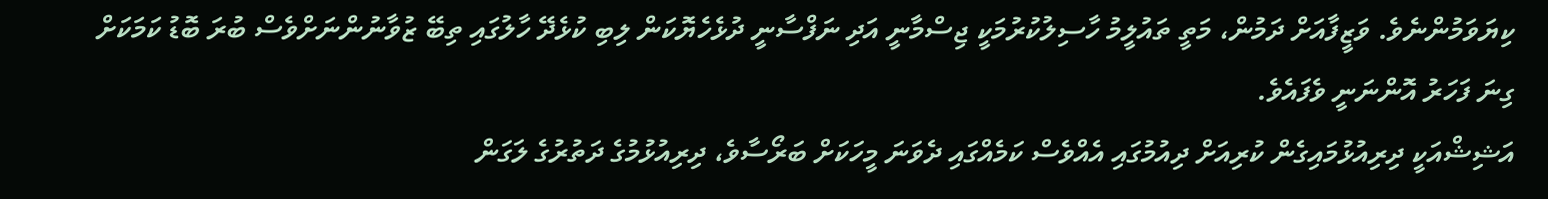ކިޔަވަމުންނެވެ. ވަޒީފާއަށް ދަމުން، މަތީ ތައުލީމު ހާސިލުކުރުމަކީ ޖިސްމާނީ އަދި ނަފްސާނީ ދުޅެހެޔޮކަން ލިބި ކުޅެދޭ ހާލުގައި ތިބޭ ޒުވާނުންނަށްވެސް ބުރަ ބޮޑު ކަމަކަށް ގިނަ ފަހަރު އޮންނަނީ ވެފައެވެ.
އަޝިޝްއަކީ ދިރިއުޅުމައިގެން ކުރިއަށް ދިއުމުގައި އެއްވެސް ކަމެއްގައި ދެވަނަ މީހަކަށް ބަރޯސާވެ، ދިރިއުޅުމުގެ ދަތުރުގެ ލަގަން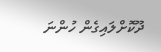ދޫކޮށްލައިގެން ހުންނަ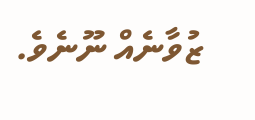ޒުވާނެއް ނޫނެވެ.